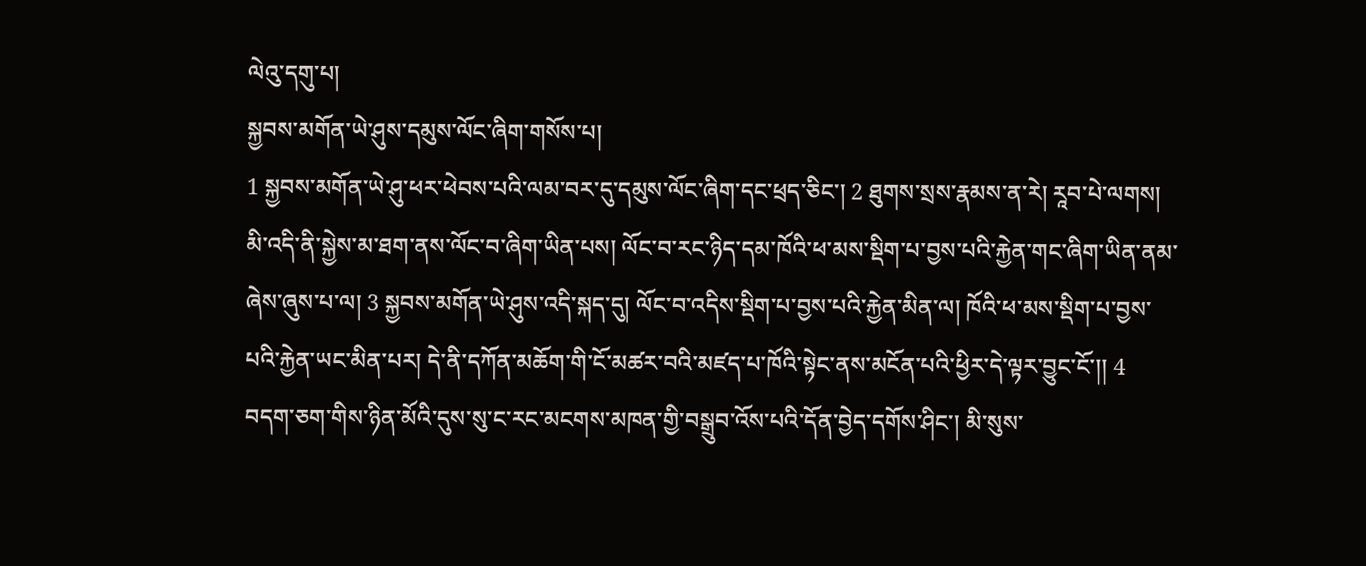ལེའུ་དགུ་པ།
སྐྱབས་མགོན་ཡེ་ཤུས་དམུས་ལོང་ཞིག་གསོས་པ།
1 སྐྱབས་མགོན་ཡེ་ཤུ་ཕར་ཕེབས་པའི་ལམ་བར་དུ་དམུས་ལོང་ཞིག་དང་ཕྲད་ཅིང་། 2 ཐུགས་སྲས་རྣམས་ན་རེ། རཱབ་པེ་ལགས། མི་འདི་ནི་སྐྱེས་མ་ཐག་ནས་ལོང་བ་ཞིག་ཡིན་པས། ལོང་བ་རང་ཉིད་དམ་ཁོའི་ཕ་མས་སྡིག་པ་བྱས་པའི་རྐྱེན་གང་ཞིག་ཡིན་ནམ་ཞེས་ཞུས་པ་ལ། 3 སྐྱབས་མགོན་ཡེ་ཤུས་འདི་སྐད་དུ། ལོང་བ་འདིས་སྡིག་པ་བྱས་པའི་རྐྱེན་མིན་ལ། ཁོའི་ཕ་མས་སྡིག་པ་བྱས་པའི་རྐྱེན་ཡང་མིན་པར། དེ་ནི་དཀོན་མཆོག་གི་ངོ་མཚར་བའི་མཛད་པ་ཁོའི་སྟེང་ནས་མངོན་པའི་ཕྱིར་དེ་ལྟར་བྱུང་ངོ་།། 4 བདག་ཅག་གིས་ཉིན་མོའི་དུས་སུ་ང་རང་མངགས་མཁན་གྱི་བསྒྲུབ་འོས་པའི་དོན་བྱེད་དགོས་ཤིང་། མི་སུས་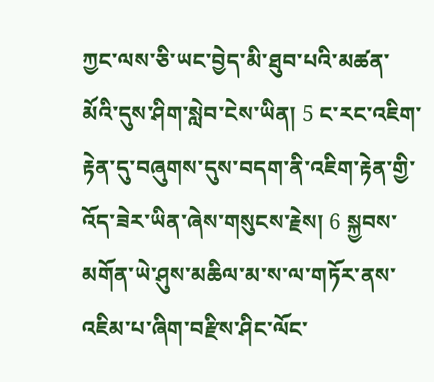ཀྱང་ལས་ཅི་ཡང་བྱེད་མི་ཐུབ་པའི་མཚན་མོའི་དུས་ཤིག་སླེབ་ངེས་ཡིན། 5 ང་རང་འཇིག་རྟེན་དུ་བཞུགས་དུས་བདག་ནི་འཇིག་རྟེན་གྱི་འོད་ཟེར་ཡིན་ཞེས་གསུངས་རྗེས། 6 སྐྱབས་མགོན་ཡེ་ཤུས་མཆིལ་མ་ས་ལ་གཏོར་ནས་འཇིམ་པ་ཞིག་བརྫིས་ཤིང་ལོང་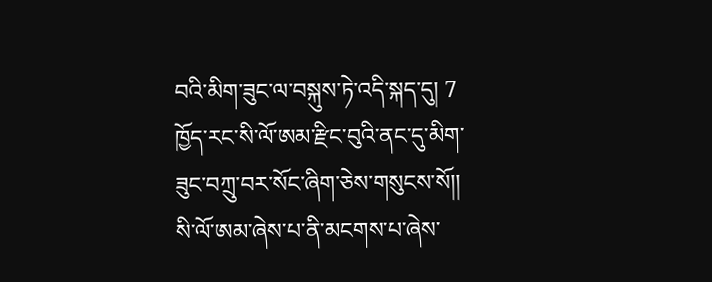བའི་མིག་ཟུང་ལ་བསྐུས་ཏེ་འདི་སྐད་དུ། 7 ཁྱོད་རང་སི་ལོ་ཨམ་རྫིང་བུའི་ནང་དུ་མིག་ཟུང་བཀྲུ་བར་སོང་ཞིག་ཅེས་གསུངས་སོ།། སི་ལོ་ཨམ་ཞེས་པ་ནི་མངགས་པ་ཞེས་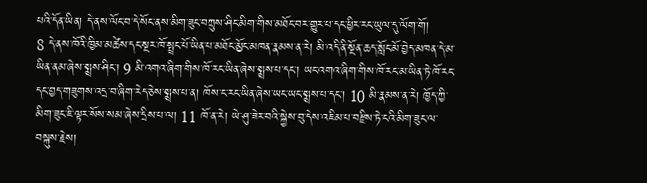པའི་དོན་ཡིན། དེ་ནས་ལོང་བ་དེ་སོང་ནས་མིག་ཟུང་བཀྲུས་ཤིང་མིག་གིས་མཐོང་བར་གྱུར་པ་དང་ཕྱིར་རང་ཡུལ་དུ་ལོག་གོ།
8 དེ་ནས་ཁོའི་ཁྱིམ་མཚེས་དང་སྔར་ཁོ་སྤྲང་པོ་ཡིན་པ་མཐོང་མྱོང་མཁན་རྣམས་ན་རེ། མི་འདི་ནི་སྔོན་ཆད་སློང་མོ་བྱེད་མཁན་དེ་མ་ཡིན་ནམ་ཞེས་སྨྲས་ཤིང་། 9 མི་འགའ་ཞིག་གིས་ཁོ་རང་ཡིན་ཞེས་སྨྲས་པ་དང་། ཡང་འགའ་ཞིག་གིས་ཁོ་རང་མ་ཡིན་ཏེ་ཁོ་རང་དང་བྱད་གཟུགས་འདྲ་བ་ཞིག་རེད་ཅེས་སྨྲས་པ་ན། ཁོས་ང་རང་ཡིན་ཞེས་ཡང་ཡང་སྨྲས་པ་དང་། 10 མི་རྣམས་ན་རེ། ཁྱོད་ཀྱི་མིག་ཟུང་ཇི་ལྟར་སོས་སམ་ཞེས་དྲིས་པ་ལ། 11 ཁོ་ན་རེ། ཡེ་ཤུ་ཟེར་བའི་སྐྱེས་བུ་དེས་འཇིམ་པ་བརྫིས་ཏེ་ངའི་མིག་ཟུང་ལ་བསྐུས་རྗེས།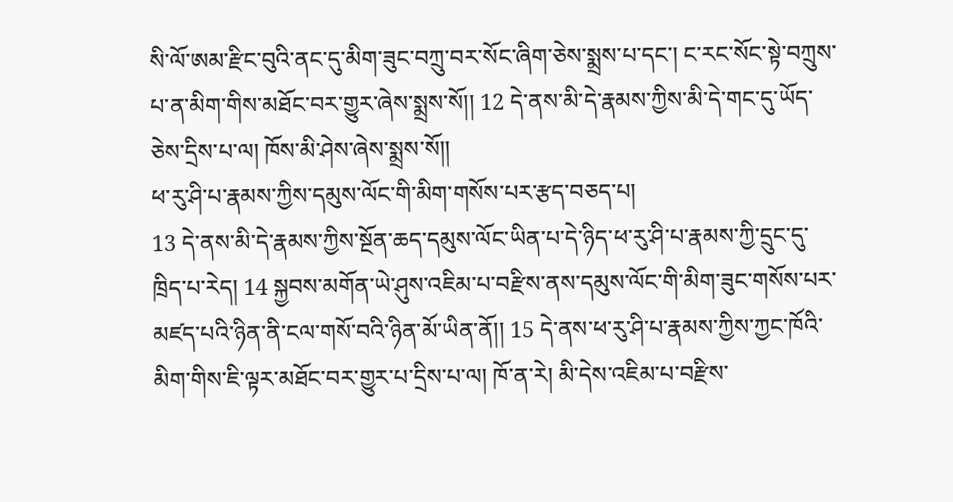སི་ལོ་ཨམ་རྫིང་བུའི་ནང་དུ་མིག་ཟུང་བཀྲུ་བར་སོང་ཞིག་ཅེས་སྨྲས་པ་དང་། ང་རང་སོང་སྟེ་བཀྲུས་པ་ན་མིག་གིས་མཐོང་བར་གྱུར་ཞེས་སྨྲས་སོ།། 12 དེ་ནས་མི་དེ་རྣམས་ཀྱིས་མི་དེ་གང་དུ་ཡོད་ཅེས་དྲིས་པ་ལ། ཁོས་མི་ཤེས་ཞེས་སྨྲས་སོ།།
ཕ་རུ་ཤི་པ་རྣམས་ཀྱིས་དམུས་ལོང་གི་མིག་གསོས་པར་རྩད་བཅད་པ།
13 དེ་ནས་མི་དེ་རྣམས་ཀྱིས་སྔོན་ཆད་དམུས་ལོང་ཡིན་པ་དེ་ཉིད་ཕ་རུ་ཤི་པ་རྣམས་ཀྱི་དྲུང་དུ་ཁྲིད་པ་རེད། 14 སྐྱབས་མགོན་ཡེ་ཤུས་འཇིམ་པ་བརྫིས་ནས་དམུས་ལོང་གི་མིག་ཟུང་གསོས་པར་མཛད་པའི་ཉིན་ནི་ངལ་གསོ་བའི་ཉིན་མོ་ཡིན་ནོ།། 15 དེ་ནས་ཕ་རུ་ཤི་པ་རྣམས་ཀྱིས་ཀྱང་ཁོའི་མིག་གིས་ཇི་ལྟར་མཐོང་བར་གྱུར་པ་དྲིས་པ་ལ། ཁོ་ན་རེ། མི་དེས་འཇིམ་པ་བརྫིས་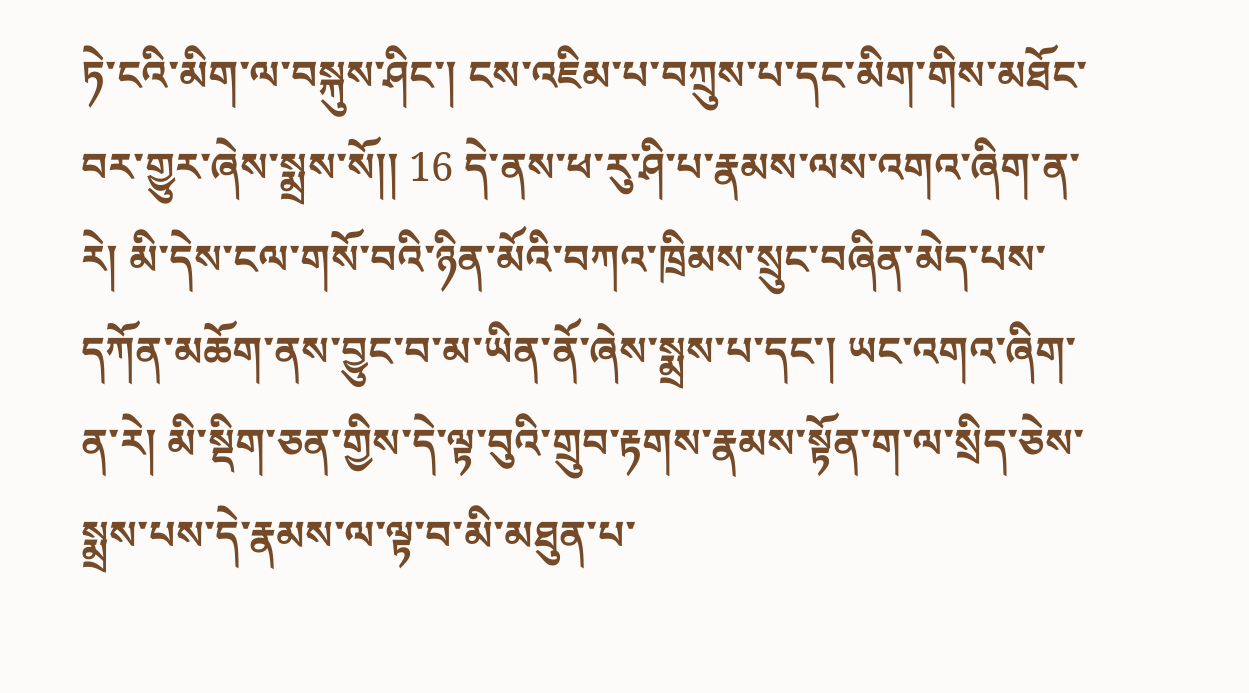ཏེ་ངའི་མིག་ལ་བསྐུས་ཤིང་། ངས་འཇིམ་པ་བཀྲུས་པ་དང་མིག་གིས་མཐོང་བར་གྱུར་ཞེས་སྨྲས་སོ།། 16 དེ་ནས་ཕ་རུ་ཤི་པ་རྣམས་ལས་འགའ་ཞིག་ན་རེ། མི་དེས་ངལ་གསོ་བའི་ཉིན་མོའི་བཀའ་ཁྲིམས་སྲུང་བཞིན་མེད་པས་དཀོན་མཆོག་ནས་བྱུང་བ་མ་ཡིན་ནོ་ཞེས་སྨྲས་པ་དང་། ཡང་འགའ་ཞིག་ན་རེ། མི་སྡིག་ཅན་གྱིས་དེ་ལྟ་བུའི་གྲུབ་རྟགས་རྣམས་སྟོན་ག་ལ་སྲིད་ཅེས་སྨྲས་པས་དེ་རྣམས་ལ་ལྟ་བ་མི་མཐུན་པ་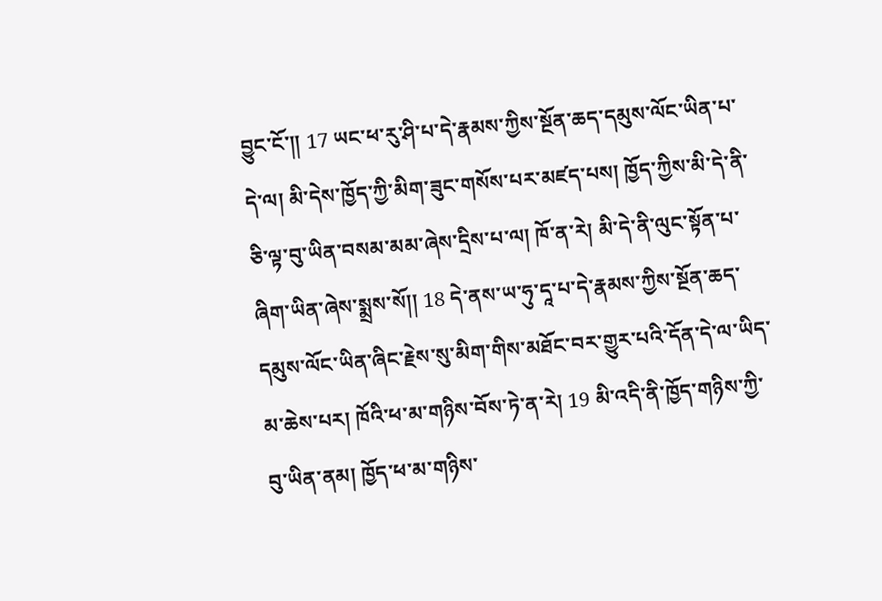བྱུང་ངོ་༎ 17 ཡང་ཕ་རུ་ཤི་པ་དེ་རྣམས་ཀྱིས་སྔོན་ཆད་དམུས་ལོང་ཡིན་པ་དེ་ལ། མི་དེས་ཁྱོད་ཀྱི་མིག་ཟུང་གསོས་པར་མཛད་པས། ཁྱོད་ཀྱིས་མི་དེ་ནི་ཅི་ལྟ་བུ་ཡིན་བསམ་མམ་ཞེས་དྲིས་པ་ལ། ཁོ་ན་རེ། མི་དེ་ནི་ལུང་སྟོན་པ་ཞིག་ཡིན་ཞེས་སྨྲས་སོ།། 18 དེ་ནས་ཡ་ཧུ་དཱ་པ་དེ་རྣམས་ཀྱིས་སྔོན་ཆད་དམུས་ལོང་ཡིན་ཞིང་རྗེས་སུ་མིག་གིས་མཐོང་བར་གྱུར་པའི་དོན་དེ་ལ་ཡིད་མ་ཆེས་པར། ཁོའི་ཕ་མ་གཉིས་བོས་ཏེ་ན་རེ། 19 མི་འདི་ནི་ཁྱོད་གཉིས་ཀྱི་བུ་ཡིན་ནམ། ཁྱོད་ཕ་མ་གཉིས་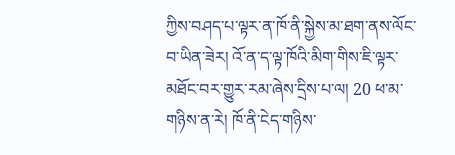ཀྱིས་བཤད་པ་ལྟར་ན་ཁོ་ནི་སྐྱེས་མ་ཐག་ནས་ལོང་བ་ཡིན་ཟེར། འོ་ན་ད་ལྟ་ཁོའི་མིག་གིས་ཇི་ལྟར་མཐོང་བར་གྱུར་རམ་ཞེས་དྲིས་པ་ལ། 20 ཕ་མ་གཉིས་ན་རེ། ཁོ་ནི་ངེད་གཉིས་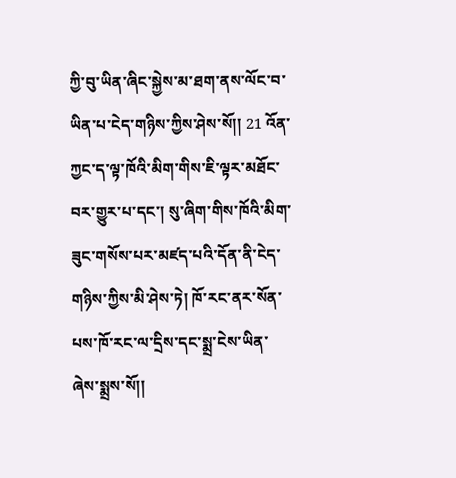ཀྱི་བུ་ཡིན་ཞིང་སྐྱེས་མ་ཐག་ནས་ལོང་བ་ཡིན་པ་ངེད་གཉིས་ཀྱིས་ཤེས་སོ།། 21 འོན་ཀྱང་ད་ལྟ་ཁོའི་མིག་གིས་ཇི་ལྟར་མཐོང་བར་གྱུར་པ་དང་། སུ་ཞིག་གིས་ཁོའི་མིག་ཟུང་གསོས་པར་མཛད་པའི་དོན་ནི་ངེད་གཉིས་ཀྱིས་མི་ཤེས་ཏེ། ཁོ་རང་ནར་སོན་པས་ཁོ་རང་ལ་དྲིས་དང་སྨྲ་ངེས་ཡིན་ཞེས་སྨྲས་སོ།།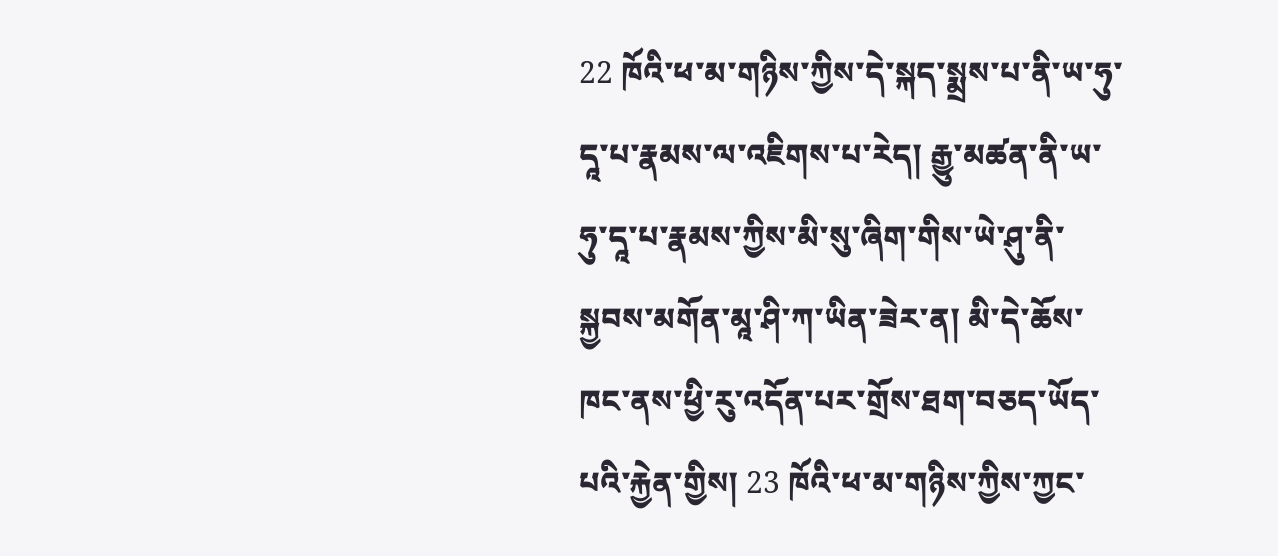22 ཁོའི་ཕ་མ་གཉིས་ཀྱིས་དེ་སྐད་སྨྲས་པ་ནི་ཡ་ཧུ་དཱ་པ་རྣམས་ལ་འཇིགས་པ་རེད། རྒྱུ་མཚན་ནི་ཡ་ཧུ་དཱ་པ་རྣམས་ཀྱིས་མི་སུ་ཞིག་གིས་ཡེ་ཤུ་ནི་སྐྱབས་མགོན་མཱ་ཤི་ཀ་ཡིན་ཟེར་ན། མི་དེ་ཆོས་ཁང་ནས་ཕྱི་རུ་འདོན་པར་གྲོས་ཐག་བཅད་ཡོད་པའི་རྐྱེན་གྱིས། 23 ཁོའི་ཕ་མ་གཉིས་ཀྱིས་ཀྱང་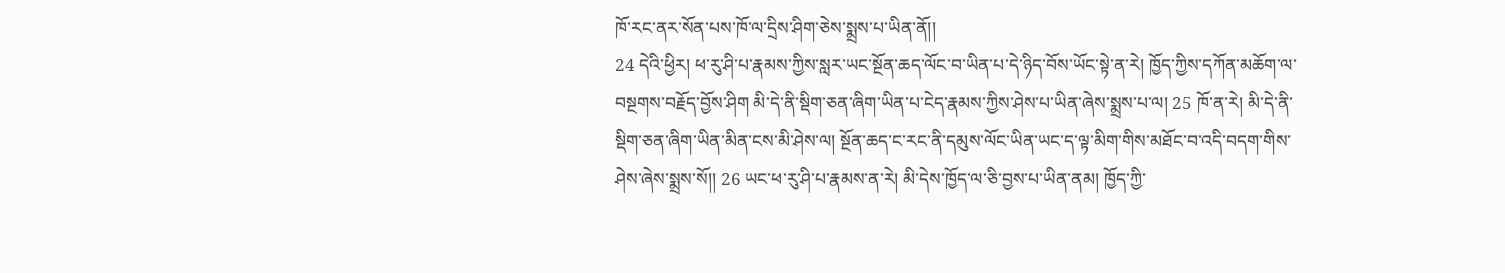ཁོ་རང་ནར་སོན་པས་ཁོ་ལ་དྲིས་ཤིག་ཅེས་སྨྲས་པ་ཡིན་ནོ།།
24 དེའི་ཕྱིར། ཕ་རུ་ཤི་པ་རྣམས་ཀྱིས་སླར་ཡང་སྔོན་ཆད་ལོང་བ་ཡིན་པ་དེ་ཉིད་བོས་ཡོང་སྟེ་ན་རེ། ཁྱོད་ཀྱིས་དཀོན་མཆོག་ལ་བསྔགས་བརྗོད་བྱོས་ཤིག མི་དེ་ནི་སྡིག་ཅན་ཞིག་ཡིན་པ་ངེད་རྣམས་ཀྱིས་ཤེས་པ་ཡིན་ཞེས་སྨྲས་པ་ལ། 25 ཁོ་ན་རེ། མི་དེ་ནི་སྡིག་ཅན་ཞིག་ཡིན་མིན་ངས་མི་ཤེས་ལ། སྔོན་ཆད་ང་རང་ནི་དམུས་ལོང་ཡིན་ཡང་ད་ལྟ་མིག་གིས་མཐོང་བ་འདི་བདག་གིས་ཤེས་ཞེས་སྨྲས་སོ།། 26 ཡང་ཕ་རུ་ཤི་པ་རྣམས་ན་རེ། མི་དེས་ཁྱོད་ལ་ཅི་བྱས་པ་ཡིན་ནམ། ཁྱོད་ཀྱི་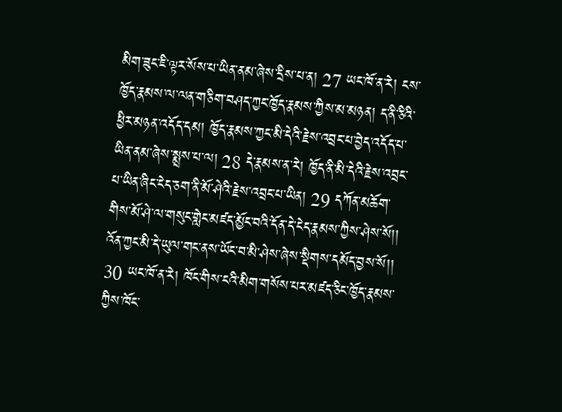མིག་ཟུང་ཇི་ལྟར་སོས་པ་ཡིན་ནམ་ཞེས་དྲིས་པ་ན། 27 ཡང་ཁོ་ན་རེ། ངས་ཁྱོད་རྣམས་ལ་ལན་གཅིག་བཤད་ཀྱང་ཁྱོད་རྣམས་ཀྱིས་མ་མཉན། ད་ནི་ཅིའི་ཕྱིར་མཉན་འདོད་དམ། ཁྱོད་རྣམས་ཀྱང་མི་དེའི་རྗེས་འབྲང་པ་བྱེད་འདོད་པ་ཡིན་ནམ་ཞེས་སྨྲས་པ་ལ། 28 དེ་རྣམས་ན་རེ། ཁྱོད་ནི་མི་དེའི་རྗེས་འབྲང་པ་ཡིན་ཞིང་ངེད་ཅག་ནི་མོ་ཤེའི་རྗེས་འབྲང་པ་ཡིན། 29 དཀོན་མཆོག་གིས་མོ་ཤེ་ལ་གསུང་གླེང་མཛད་མྱོང་བའི་དོན་དེ་ངེད་རྣམས་ཀྱིས་ཤེས་སོ།། འོན་ཀྱང་མི་དེ་ཡུལ་གང་ནས་ཡོང་བ་མི་ཤེས་ཞེས་སྡིགས་དམོད་བྱས་སོ།། 30 ཡང་ཁོ་ན་རེ། ཁོང་གིས་ངའི་མིག་གསོས་པར་མཛད་ཅིང་ཁྱོད་རྣམས་ཀྱིས་ཁོང་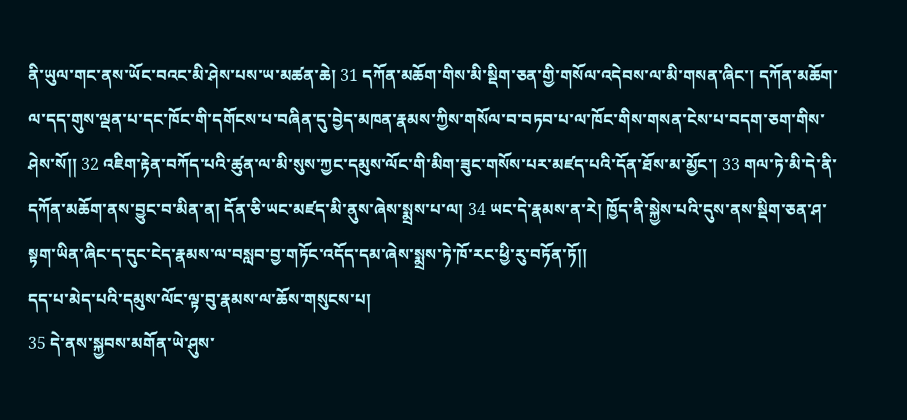ནི་ཡུལ་གང་ནས་ཡོང་བའང་མི་ཤེས་པས་ཡ་མཚན་ཆེ། 31 དཀོན་མཆོག་གིས་མི་སྡིག་ཅན་གྱི་གསོལ་འདེབས་ལ་མི་གསན་ཞིང་། དཀོན་མཆོག་ལ་དད་གུས་ལྡན་པ་དང་ཁོང་གི་དགོངས་པ་བཞིན་དུ་བྱེད་མཁན་རྣམས་ཀྱིས་གསོལ་བ་བཏབ་པ་ལ་ཁོང་གིས་གསན་ངེས་པ་བདག་ཅག་གིས་ཤེས་སོ།། 32 འཇིག་རྟེན་བཀོད་པའི་ཚུན་ལ་མི་སུས་ཀྱང་དམུས་ལོང་གི་མིག་ཟུང་གསོས་པར་མཛད་པའི་དོན་ཐོས་མ་མྱོང་། 33 གལ་ཏེ་མི་དེ་ནི་དཀོན་མཆོག་ནས་བྱུང་བ་མིན་ན། དོན་ཅི་ཡང་མཛད་མི་ནུས་ཞེས་སྨྲས་པ་ལ། 34 ཡང་དེ་རྣམས་ན་རེ། ཁྱོད་ནི་སྐྱེས་པའི་དུས་ནས་སྡིག་ཅན་ཤ་སྟག་ཡིན་ཞིང་ད་དུང་ངེད་རྣམས་ལ་བསླབ་བྱ་གཏོང་འདོད་དམ་ཞེས་སྨྲས་ཏེ་ཁོ་རང་ཕྱི་རུ་བཏོན་ཏོ།།
དད་པ་མེད་པའི་དམུས་ལོང་ལྟ་བུ་རྣམས་ལ་ཆོས་གསུངས་པ།
35 དེ་ནས་སྐྱབས་མགོན་ཡེ་ཤུས་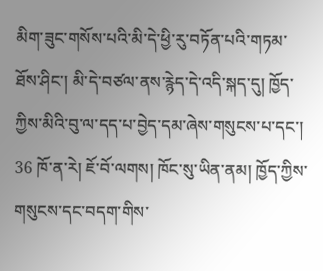མིག་ཟུང་གསོས་པའི་མི་དེ་ཕྱི་རུ་བཏོན་པའི་གཏམ་ཐོས་ཤིང་། མི་དེ་བཙལ་ནས་རྙེད་དེ་འདི་སྐད་དུ། ཁྱོད་ཀྱིས་མིའི་བུ་ལ་དད་པ་བྱེད་དམ་ཞེས་གསུངས་པ་དང་། 36 ཁོ་ན་རེ། ཇོ་བོ་ལགས། ཁོང་སུ་ཡིན་ནམ། ཁྱོད་ཀྱིས་གསུངས་དང་བདག་གིས་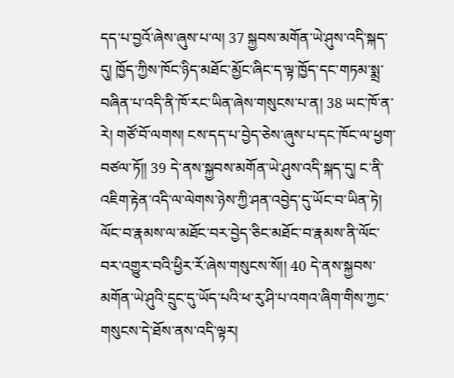དད་པ་བྱའོ་ཞེས་ཞུས་པ་ལ། 37 སྐྱབས་མགོན་ཡེ་ཤུས་འདི་སྐད་དུ། ཁྱོད་ཀྱིས་ཁོང་ཉིད་མཐོང་མྱོང་ཞིང་ད་ལྟ་ཁྱོད་དང་གཏམ་སྨྲ་བཞིན་པ་འདི་ནི་ཁོ་རང་ཡིན་ཞེས་གསུངས་པ་ན། 38 ཡང་ཁོ་ན་རེ། གཙོ་བོ་ལགས། ངས་དད་པ་བྱེད་ཅེས་ཞུས་པ་དང་ཁོང་ལ་ཕྱག་བཙལ་ཏོ།། 39 དེ་ནས་སྐྱབས་མགོན་ཡེ་ཤུས་འདི་སྐད་དུ། ང་ནི་འཇིག་རྟེན་འདི་ལ་ལེགས་ཉེས་ཀྱི་ཤན་འབྱེད་དུ་ཡོང་བ་ཡིན་ཏེ། ལོང་བ་རྣམས་ལ་མཐོང་བར་བྱེད་ཅིང་མཐོང་བ་རྣམས་ནི་ལོང་བར་འགྱུར་བའི་ཕྱིར་རོ་ཞེས་གསུངས་སོ།། 40 དེ་ནས་སྐྱབས་མགོན་ཡེ་ཤུའི་དྲུང་དུ་ཡོད་པའི་ཕ་རུ་ཤི་པ་འགའ་ཞིག་གིས་ཀྱང་གསུངས་དེ་ཐོས་ནས་འདི་ལྟར།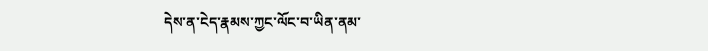དེས་ན་ངེད་རྣམས་ཀྱང་ལོང་བ་ཡིན་ནམ་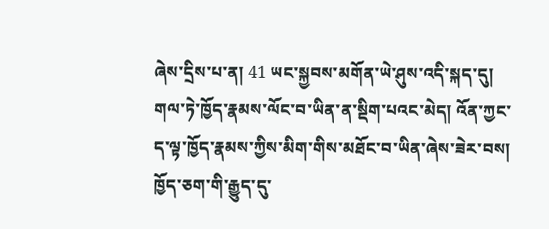ཞེས་དྲིས་པ་ན། 41 ཡང་སྐྱབས་མགོན་ཡེ་ཤུས་འདི་སྐད་དུ། གལ་ཏེ་ཁྱོད་རྣམས་ལོང་བ་ཡིན་ན་སྡིག་པའང་མེད། འོན་ཀྱང་ད་ལྟ་ཁྱོད་རྣམས་ཀྱིས་མིག་གིས་མཐོང་བ་ཡིན་ཞེས་ཟེར་བས། ཁྱོད་ཅག་གི་རྒྱུད་དུ་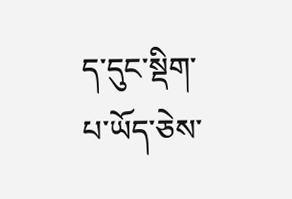ད་དུང་སྡིག་པ་ཡོད་ཅེས་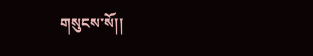གསུངས་སོ།།